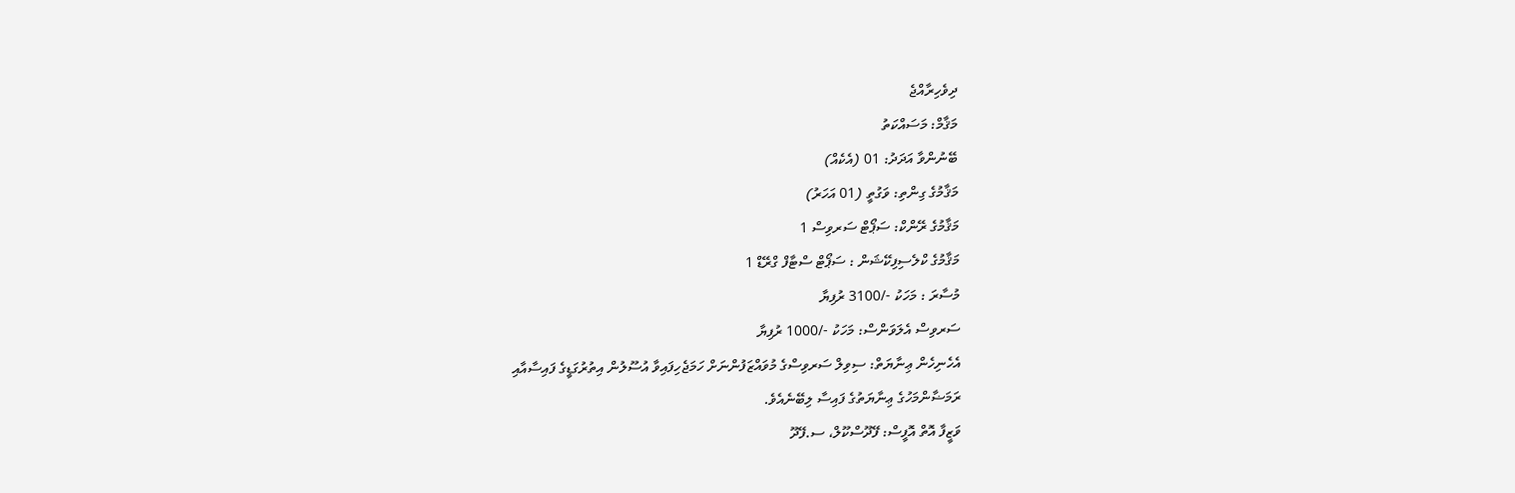ދިވެހިރާއްޖެ
މަޤާމް: މަސައްކަތު
ބޭނުންވާ އަދަދު: 01 (އެކެއް)
މަޤާމުގެ ގިންތި: ވަގުތީ (01 އަހަރު)
މަޤާމުގެ ރޭންކް: ސަޕޯޓް ސަރވިސް 1
މަޤާމުގެ ކްލެސިފިކޭޝަން : ސަޕޯޓް ސްޓާފް ގްރޭޑް 1
މުސާރަ : މަހަކު -/3100 ރުފިޔާ
ސަރވިސް އެލަވަންސް: މަހަކު -/1000 ރުފިޔާ
އެހެނިހެން ޢިނާޔަތް: ސިވިލް ސަރވިސްގެ މުވައްޒަފުންނަށް ހަމަޖެހިފައިވާ އުސޫލުން އިތުރުގަޑީގެ ފައިސާއާއި
ރަމަޟާންމަހުގެ ޢިނާޔަތުގެ ފައިސާ ލިބޭނެއެވެ.
ވަޒީފާ އޮތް އޮފީސް: ފޭދޫސްކޫލް، ސ.ފޭދޫ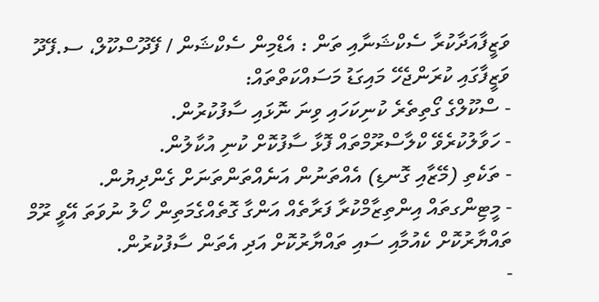ވަޒީފާއަދާކުރާ ސެކްޝަނާއި ތަން : އެޑްމިން ސެކްޝަން / ފޭދޫސްކޫލް، ސ.ފޭދޫ
ވަޒީފާގައި ކުރަންޖެހޭ މައިގަޑު މަސައްކަތްތައް:
- ސްކޫލްގެ ގޯތިތެރެ ކުނިކަހައި ވިނަ ނޮޅައި ސާފުކުރުން.
- ހަވާލުކުރެވޭ ކްލާސްރޫމްތައް ފޮޅާ ސާފުކޮށް ކުނި އުކާލުން.
- ތަކެތި (މޭޒާއި ގޮނޑި) އެއްތަނުން އަނެއްތަންތަނަށް ގެންދިޔުން.
- މީޓިންގތައް އިންތިޒާމްކުރާ ފަރާތެއް އަންގާ ގޮތެއްގެމަތިން ހޯލު ނުވަތަ އޭވީ ރޫމް ތައްޔާރުކޮށް ކެއުމާއި ސައި ތައްޔާރުކޮށް އަދި އެތަން ސާފުކުރުން.
-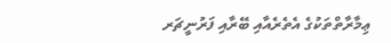ޢިމާރާތްތަކުގެ އެތެރެއާއި ބޭރާއި ފަރުނީޗަރ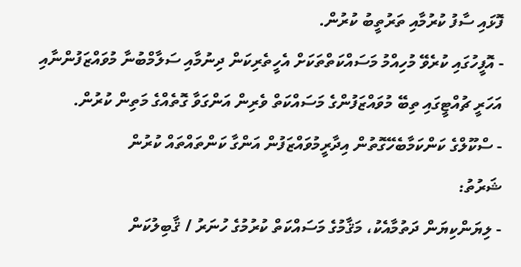ފޮޅައި ސާފު ކުރުމާއި ތަރުތީބު ކުރުން.
- އޮފީހުގައި ކުރެވޭ މުހިއްމު މަސައްކަތްތަކަށް އެހީތެރިކަން ދިނުމާއި ސަލާމްބުނާ މުވައްޒަފުންނާއި އަހަރީ ޗުއްޓީގައި ތިބޭ މުވައްޒަފުންގެ މަސައްކަތް ވެރިން އަންގަވާ ގޮތެއްގެ މަތިން ކުރުން.
- ސްކޫލްގެ ކަންކަމާބެހޭގޮތުން އިދާރީމުވައްޒަފުން އަންގާ ކަންތައްތައް ކުރުން
ޝަރުތު:
- ލިޔަންކިޔަން ދަތުމާއެކު، މަޤާމުގެ މަސައްކަތް ކުރުމުގެ ހުނަރު / ޤާބިލުކަން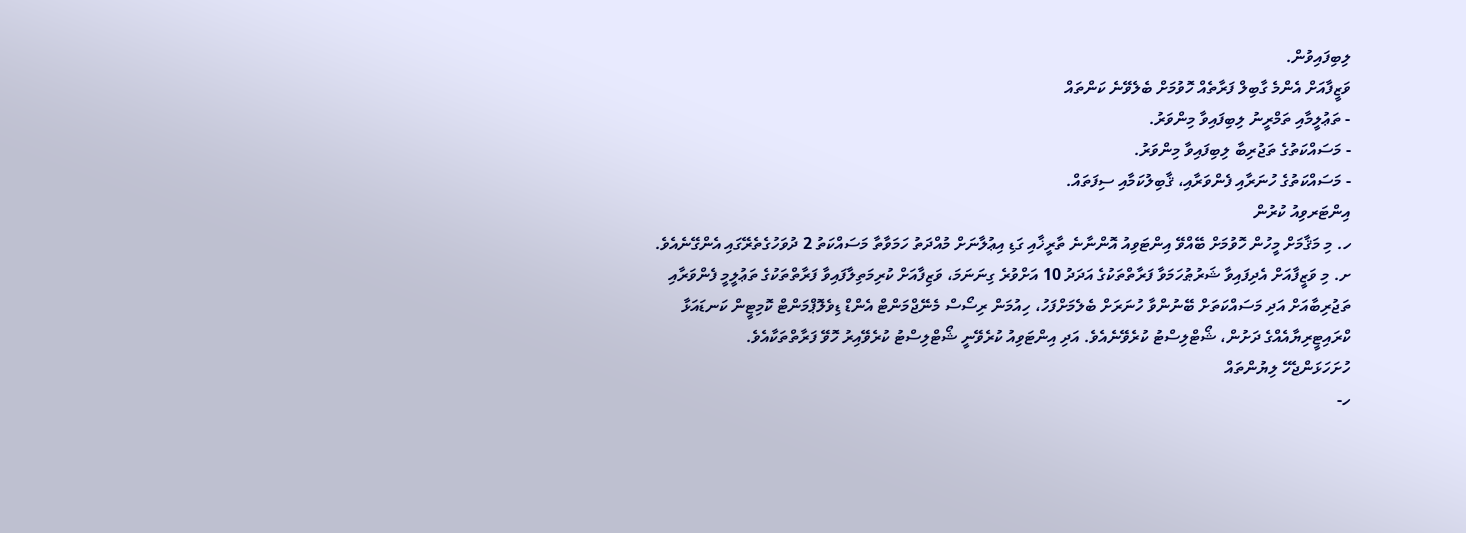ލިބިފައިވުން.
ވަޒީފާއަށް އެންމެ ގާބިލް ފަރާތެއް ހޮވުމަށް ބެލެވޭނެ ކަންތައް
- ތަޢުލީމާއި ތަމްރީނު ލިބިފައިވާ މިންވަރު.
- މަސައްކަތުގެ ތަޖުރިބާ ލިބިފައިވާ މިންވަރު.
- މަސައްކަތުގެ ހުނަރާއި ފެންވަރާއި، ޤާބިލުކަމާއި ސިފަތައް.
އިންޓަރވިއު ކުރުން
ހ. މި މަޤާމަށް މީހުން ހޮވުމަށް ބޭއްވޭ އިންޓަވިއު އޮންނާނެ ތާރީޚާއި ގަޑި އިޢުލާނަށް މުއްދަތު ހަމަވާތާ މަސައްކަތު 2 ދުވަހުގެތެރޭގައި އެންގޭނެއެވެ.
ށ. މި ވަޒީފާއަށް އެދިފައިވާ ޝަރުޠުހަމަވާ ފަރާތްތަކުގެ އަދަދު 10 އަށްވުރެ ގިނަނަމަ، ވަޒިފާއަށް ކުރިމަތިލާފައިވާ ފަރާތްތަކުގެ ތަޢުލީމީ ފެންވަރާއި ތަޖުރިބާއަށް އަދި މަސައްކަތަށް ބޭނުންވާ ހުނަރަށް ބެލެމަށްފަހު، ހިއުމަން ރިސޯސް މެނޭޖްމަންޓް އެންޑް ޑިވެލޮޕްމަންޓް ކޮމިޓީން ކަނޑައަޅާ ކްރައިޓީރިޔާއެއްގެ ދަށުން، ޝޯޓްލިސްޓު ކުރެވޭނެއެވެ. އަދި އިންޓަވިއު ކުރެވޭނީ ޝޯޓްލިސްޓު ކުރެވޭއިރު ހޮވޭ ފަރާތްތަކާއެވެ.
ހުށަހަޅަންޖެހޭ ލިޔުންތައް
ހ-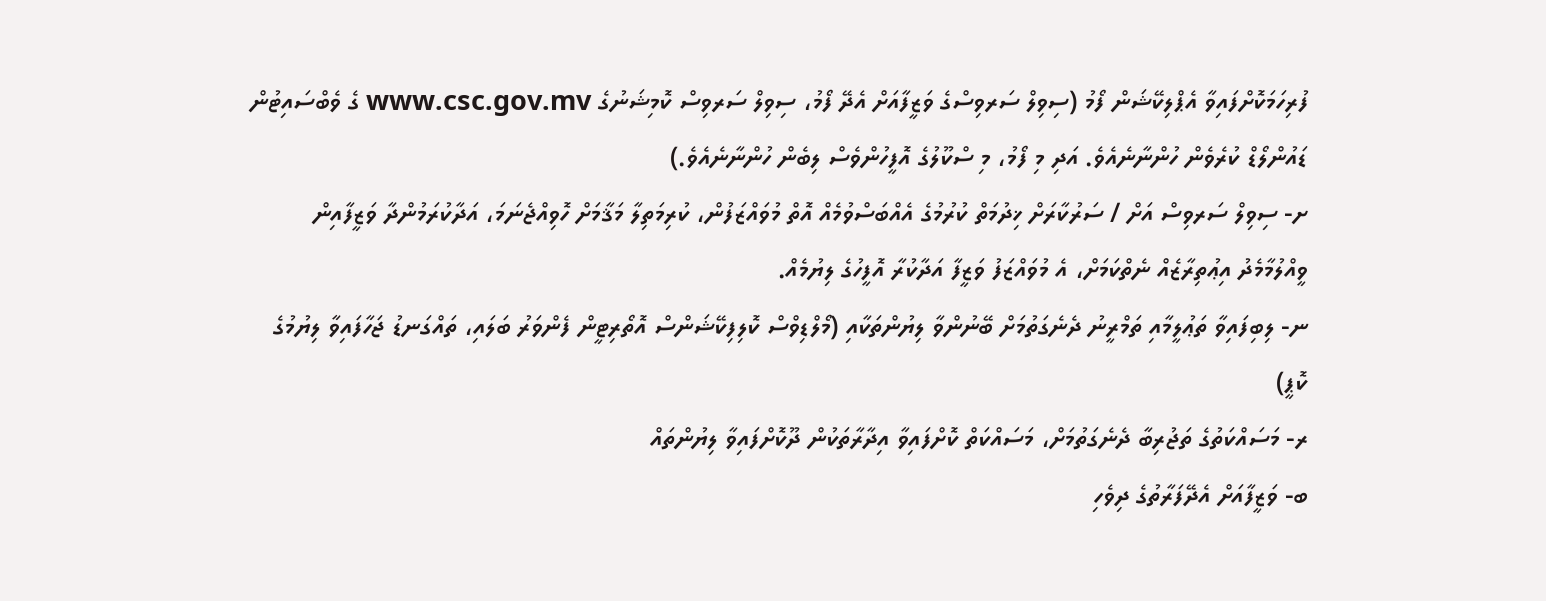ފުރިހަމަކޮށްފައިވާ އެޕްލިކޭޝަން ފޯމު (ސިވިލް ސަރވިސްގެ ވަޒީފާއަށް އެދޭ ފޯމު، ސިވިލް ސަރވިސް ކޮމިޝަނުގެ www.csc.gov.mv ގެ ވެބްސައިޓުން ޑައުންލޯޑް ކުރެވެން ހުންނާނެއެވެ. އަދި މި ފޯމު، މި ސްކޫލުގެ އޮފީހުންވެސް ލިބެން ހުންނާނެއެވެ.)
ށ- ސިވިލް ސަރވިސް އަށް / ސަރުކާރަށް ޚިދުމަތް ކުރުމުގެ އެއްބަސްވުމެއް އޮތް މުވައްޒަފުން، ކުރިމަތިލާ މަޤާމަށް ހޮވިއްޖެނަމަ، އަދާކުރަމުންދާ ވަޒީފާއިން ވީއްލުމާމެދު އިޢުތިރާޒެއް ނެތްކަމަށް، އެ މުވައްޒަފު ވަޒީފާ އަދާކުރާ އޮފީހުގެ ލިޔުމެއް.
ނ- ލިބިފައިވާ ތަޢުލީމާއި ތަމްރީނު ދެނެގަތުމަށް ބޭނުންވާ ލިޔުންތަކާއި (މޯލްޑިވްސް ކޮލިފިކޭޝަންސް އޮތޯރިޓީން ފެންވަރު ބަލައި، ތައްގަނޑު ޖަހާފައިވާ ލިޔުމުގެ ކޮޕީ)
ރ- މަސައްކަތުގެ ތަޖުރިބާ ދެނެގަތުމަށް، މަސައްކަތް ކޮށްފައިވާ އިދާރާތަކުން ދޫކޮށްފައިވާ ލިޔުންތައް
ބ- ވަޒީފާއަށް އެދޭފަރާތުގެ ދިވެހި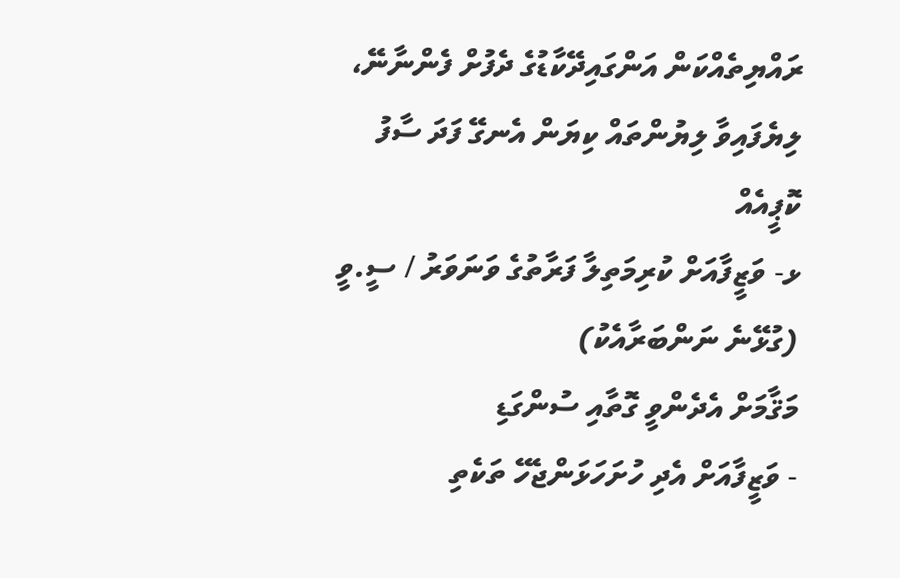ރައްޔިތެއްކަން އަންގައިދޭކާޑުގެ ދެފުށް ފެންނާނޭ، ލިޔެފައިވާ ލިޔުންތައް ކިޔަން އެނގޭ ފަދަ ސާފު ކޮޕީއެއް
ޅ- ވަޒީފާއަށް ކުރިމަތިލާ ފަރާތުގެ ވަނަވަރު / ސީ.ވީ (ގުޅޭނެ ނަންބަރާއެކު)
މަޤާމަށް އެދެންވީ ގޮތާއި ސުންގަޑި
- ވަޒީފާއަށް އެދި ހުށަހަޅަންޖެހޭ ތަކެތި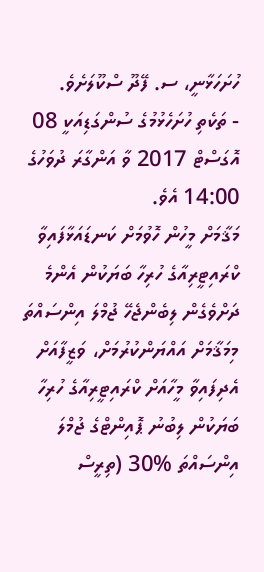ހުށަހަޅާނީ، ސ. ފޭދޫ ސްކޫލަށެވެ.
- ތަކެތި ހުށަހެޅުމުގެ ސުންގަޑިއަކީ 08 އޮގަސްޓް 2017 ވާ އަންގާރަ ދުވަހުގެ 14:00 އެވެ.
މަޤާމަށް މީހުން ހޮވުމަށް ކަނޑައަޅާފައިވާ ކްރައިޓީރިއާގެ ހުރިހާ ބަޔަކުން އެންމެ ދަށްވެގެން ލިބެންޖެހޭ ޖުމްލަ އިންސައްތަ
މިމަޤާމަށް އައްޔަންކުރުމަށް، ވަޒީފާއަށް އެދިފައިވާ މީހާއަށް ކްރައިޓީރިއާގެ ހުރިހާ ބަޔަކުން ލިބުނު ޕޮއިންޓްގެ ޖުމްލަ އިންސައްތަ %30 (ތިރީސް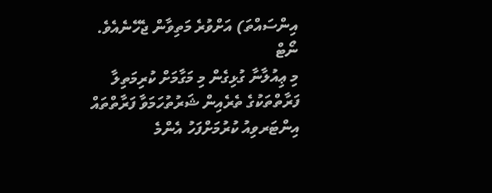އިންސައްތަ) އަށްވުރެ މަތިވާން ޖެހޭނެއެވެ.
ނޯޓް
މި ޢިއުލާނާ ގުޅިގެން މި މަގާމަށް ކުރިމަތިލާ ފަރާތްތަކުގެ ތެރެއިން ޝަރުތުހަމަވާ ފަރާތްތައް އިންޓަރވިއު ކުރުމަށްފަހު އެންމެ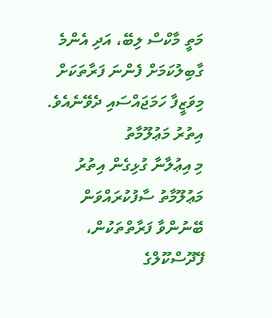މަތީ މާކްސް ލިބޭ، އަދި އެންމެ ގާބިލުކަމަށް ފެންނަ ފަރާތަކަށް މިވަޒީފާ ހަމަޖައްސައި ދެވޭނެއެވެ.
އިތުރު މަޢުލޫމާތު
މި އިޢުލާނާ ގުޅިގެން އިތުރު މަޢުލޫމާތު ސާފުކުރައްވަން ބޭނުންވާ ފަރާތްތަކުން، ފޭދޫސްކޫލްގެ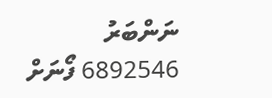ނަންބަރު 6892546 ފޯނަށް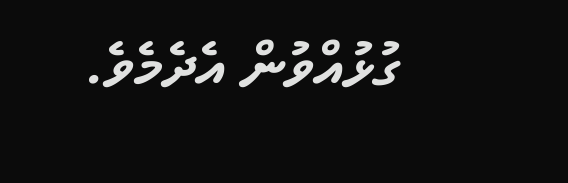ގުޅުއްވުން އެދެމެވެ.